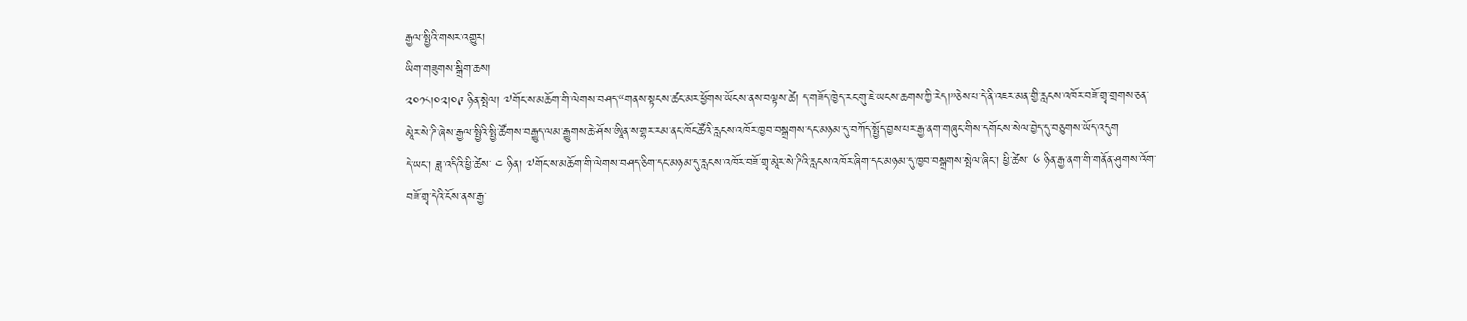རྒྱལ་སྤྱིའི་གསར་འགྱུར།
ཡིག་གཟུགས་སྒྲིག་ཆས།
༢༠༡༨།༠༢།༠༩ ཉིན་སྤེལ། ༧གོང་ས་མཆོག་གི་ལེགས་བཤད་“གནས་སྟངས་ཚང་མར་ཕྱོགས་ཡོངས་ནས་བལྟས་ཚེ། ད་གཟོད་ཁྱེད་རང་གུ་ཇེ་ཡངས་ཆགས་ཀྱི་རེད།”ཅེས་པ་དེ་ནི་འཇར་མན་གྱི་རླངས་འཁོར་བཟོ་གྲྭ་གྲགས་ཅན་མཱེར་སེ་ཌི་ཞེས་རྒྱལ་སྤྱིའི་སྤྱི་ཚོགས་བརྒྱུད་ལམ་རྒྱུགས་ཆེ་ཤོས་ཨཱིན་ས་གྷར་རམ་ནང་ཁོང་ཚོའི་རླངས་འཁོར་ཁྱབ་བསྒྲགས་དང་མཉམ་དུ་བཀོད་སྤྱོད་བྱས་པར་རྒྱ་ནག་གཞུང་གིས་དགོངས་སེལ་བྱེད་དུ་བཅུགས་ཡོད་འདུག
དེ་ཡང་། ཟླ་འདིའི་ཕྱི་ཚེས་ ༤ ཉིན། ༧གོང་ས་མཆོག་གི་ལེགས་བཤད་ཅིག་དང་མཉམ་དུ་རླངས་འཁོར་བཟོ་གྲྭ་མཱེར་སེ་ཌིའི་རླངས་འཁོར་ཞིག་དང་མཉམ་དུ་ཁྱབ་བསྒྲགས་སྤེལ་ཞིང་། ཕྱི་ཚེས་ ༦ ཉིན་རྒྱ་ནག་གི་གནོན་ཤུགས་འོག་བཟོ་གྲྭ་དེའི་ངོས་ནས་རྒྱ་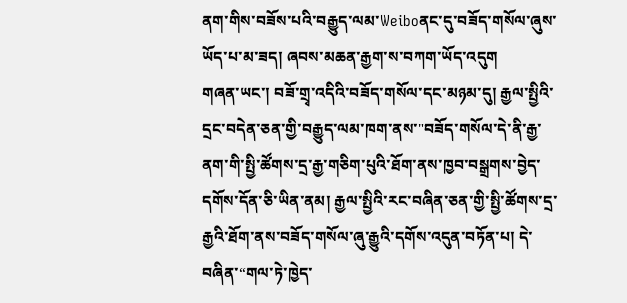ནག་གིས་བཟོས་པའི་བརྒྱུད་ལམ་Weiboནང་དུ་བཟོད་གསོལ་ཞུས་ཡོད་པ་མ་ཟད། ཞབས་མཆན་རྒྱག་ས་བཀག་ཡོད་འདུག
གཞན་ཡང་། བཟོ་གྲྭ་འདིའི་བཟོད་གསོལ་དང་མཉམ་དུ། རྒྱལ་སྤྱིའི་དྲང་བདེན་ཅན་གྱི་བརྒྱུད་ལམ་ཁག་ནས་"བཟོད་གསོལ་དེ་ནི་རྒྱ་ནག་གི་སྤྱི་ཚོགས་དྲ་རྒྱ་གཅིག་པུའི་ཐོག་ནས་ཁྱབ་བསྒྲགས་བྱེད་དགོས་དོན་ཅི་ཡིན་ནམ། རྒྱལ་སྤྱིའི་རང་བཞིན་ཅན་གྱི་སྤྱི་ཚོགས་དྲ་རྒྱའི་ཐོག་ནས་བཟོད་གསོལ་ཞུ་རྒྱུའི་དགོས་འདུན་བཏོན་པ། དེ་བཞིན་“གལ་ཏེ་ཁྱེད་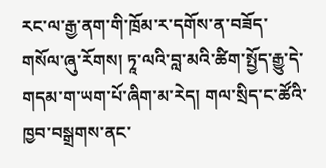རང་ལ་རྒྱ་ནག་གི་ཁྲོམ་ར་དགོས་ན་བཟོད་གསོལ་ཞུ་རོགས། ཏཱ་ལའི་བླ་མའི་ཚིག་སྤྱོད་རྒྱུ་དེ་གདམ་ག་ཡག་པོ་ཞིག་མ་རེད། གལ་སྲིད་ང་ཚོའི་ཁྱབ་བསྒྲགས་ནང་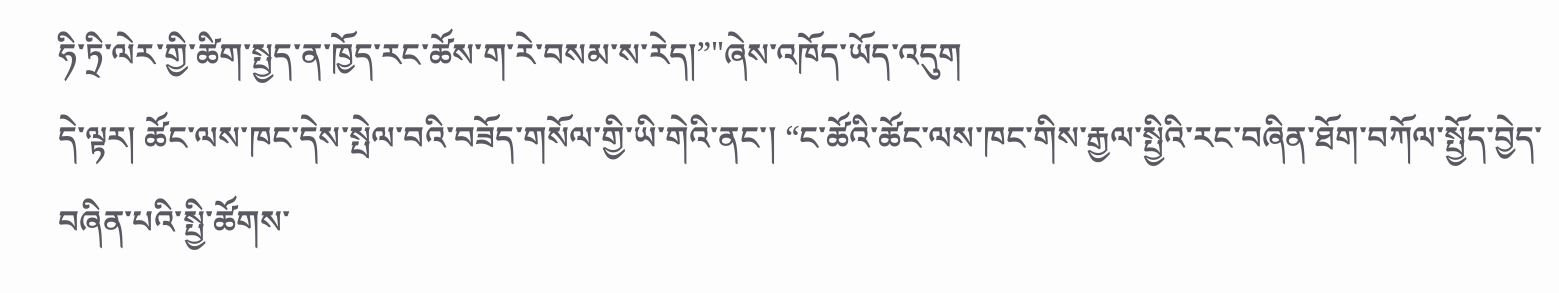ཧི་ཏྲི་ལེར་གྱི་ཚིག་སྤྱད་ན་ཁྱོད་རང་ཚོས་ག་རེ་བསམ་ས་རེད།”"ཞེས་འཁོད་ཡོད་འདུག
དེ་ལྟར། ཚོང་ལས་ཁང་དེས་སྤེལ་བའི་བཟོད་གསོལ་གྱི་ཡི་གེའི་ནང་། “ང་ཚོའི་ཚོང་ལས་ཁང་གིས་རྒྱལ་སྤྱིའི་རང་བཞིན་ཐོག་བཀོལ་སྤྱོད་བྱེད་བཞིན་པའི་སྤྱི་ཚོགས་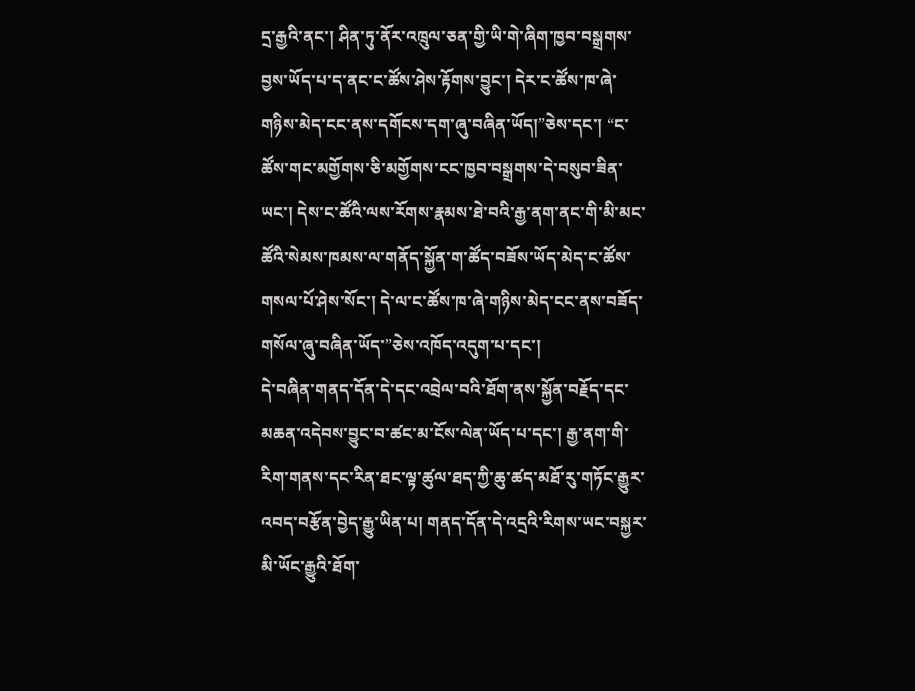དྲ་རྒྱའི་ནང་། ཤིན་ཏུ་ནོར་འཁྲུལ་ཅན་གྱི་ཡི་གེ་ཞིག་ཁྱབ་བསྒྲགས་བྱས་ཡོད་པ་ད་ནང་ང་ཚོས་ཤེས་རྟོགས་བྱུང་། དེར་ང་ཚོས་ཁ་ཞེ་གཉིས་མེད་ངང་ནས་དགོངས་དག་ཞུ་བཞིན་ཡོད།”ཅེས་དང་། “ང་ཚོས་གང་མགྱོགས་ཅི་མགྱོགས་ངང་ཁྱབ་བསྒྲགས་དེ་བསུབ་ཟིན་ཡང་། དེས་ང་ཚོའི་ལས་རོགས་རྣམས་ཐེ་བའི་རྒྱ་ནག་ནང་གི་མི་མང་ཚོའི་སེམས་ཁམས་ལ་གནོད་སྐྱོན་ག་ཚོད་བཟོས་ཡོད་མེད་ང་ཚོས་གསལ་པོ་ཤེས་སོང་། དེ་ལ་ང་ཚོས་ཁ་ཞེ་གཉིས་མེད་ངང་ནས་བཟོད་གསོལ་ཞུ་བཞིན་ཡོད་”ཅེས་འཁོད་འདུག་པ་དང་།
དེ་བཞིན་གནད་དོན་དེ་དང་འབྲེལ་བའི་ཐོག་ནས་སྐྱོན་བརྗོད་དང་མཆན་འདེབས་བྱུང་བ་ཚང་མ་ངོས་ལེན་ཡོད་པ་དང་། རྒྱ་ནག་གི་རིག་གནས་དང་རིན་ཐང་ལྟ་ཚུལ་ཐད་ཀྱི་ཆུ་ཚད་མཐོ་རུ་གཏོང་རྒྱུར་འབད་བརྩོན་བྱེད་རྒྱུ་ཡིན་པ། གནད་དོན་དེ་འདྲའི་རིགས་ཡང་བསྐྱར་མི་ཡོང་རྒྱུའི་ཐོག་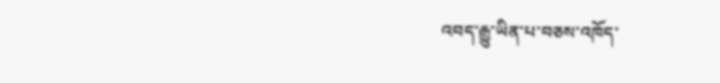འབད་རྒྱུ་ཡིན་པ་བཅས་འཁོད་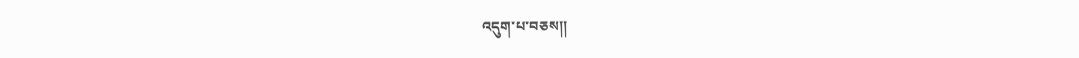འདུག་པ་བཅས།།